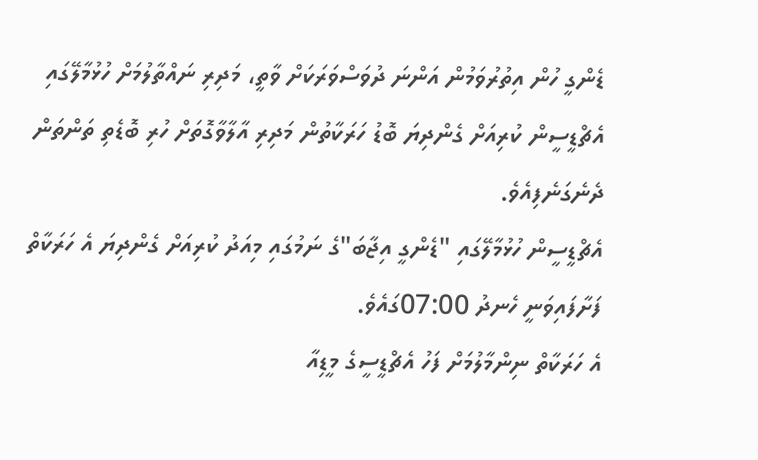ޑެންގީ ހުން އިތުރުވަމުން އަންނަ ދުވަސްވަރަކަށް ވާތީ، މަދިރި ނައްތާލުމަށް ހުޅުމާލޭގައި އެޗްޑީސީން ކުރިއަށް ގެންދިޔަ ބޮޑު ހަރަކާތުން މަދިރި އާލާވާގޮތަށް ހުރި ބޮޑެތި ތަންތަން ދެނެގަނެފިއެވެ.
އެޗްޑީސީން ހުޅުމާލޭގައި "ޑެންގީ އިޖާބަ"ގެ ނަމުގައި މިއަދު ކުރިއަށް ގެންދިޔަ އެ ހަރަކާތް ފަށާފައިވަނީ ހެނދު 07:00ގައެވެ.
އެ ހަރަކާތް ނިންމާލުމަށް ފަހު އެޗްޑީސީގެ މީޑިއާ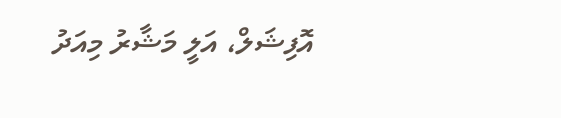އޮފިޝަލް، އަލީ މަޝާރު މިއަދު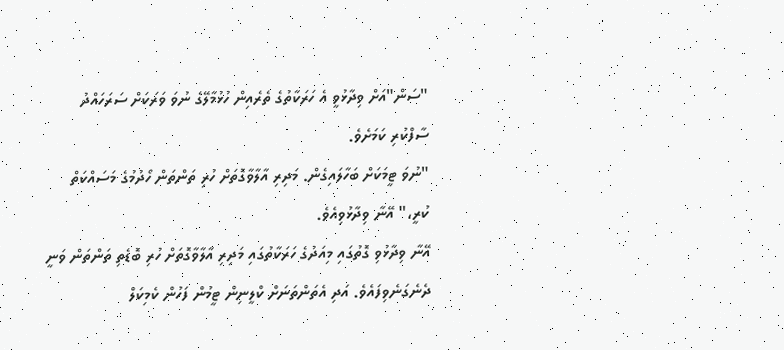"ސަން"އަށް ވިދާޅުވީ އެ ހަރަކާތުގެ ތެރެއިން ހުޅުމާލޭގެ ނުވަ ވަރަކަށް ސަރަހައްދު ސާފްކުރި ކަމަށެވެ.
"ނުވަ ޓީމަކަށް ބަހާލައިގެން. މަދިރި އާލާވާގޮތަށް ހުރި ތަންތަން ހޯދުމުގެ މަސައްކަތް ކުރީ،" އޭނާ ވިދާޅުވިއެވެ.
އޭނާ ވިދާޅުވި ގޮތުގައި މިއަދުގެ ހަރަކާތުގައި މަދިރި އާލާވާގޮތަށް ހުރި ބޮޑެތި ތަންތަން ވަނީ ދެނެގަނެވިފައެވެ. އަދި އެތަންތަނަށް ކްލީނިން ޓީމުން ފަހުން ކެމިކަލް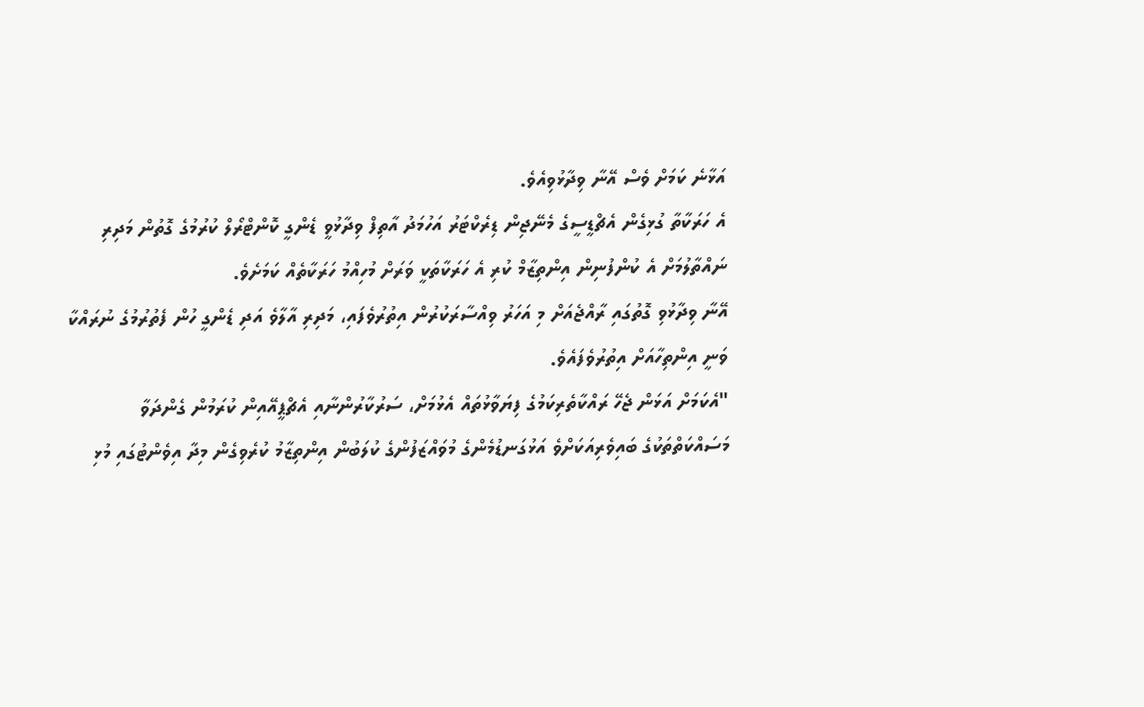އަޅާނެ ކަމަށް ވެސް އޭނާ ވިދާޅުވިއެވެ.
އެ ހަރަކާތާ ގުޅިގެން އެޗްޑީސީގެ މެނޭޖިން ޑިރެކްޓަރު އަހުމަދު އާތިފް ވިދާޅުވީ ޑެންގީ ކޮންޓްރޯލް ކުރުމުގެ ގޮތުން މަދިރި ނައްތާލުމަށް އެ ކުންފުނިން އިންތިޒާމް ކުރި އެ ހަރަކާތަކީ ވަރަށް މުހިއްމު ހަރަކާތެއް ކަމަށެވެ.
އޭނާ ވިދާޅުވި ގޮތުގައި ރާއްޖެއަށް މި އަހަރު ވިއްސާރަކުރުން އިތުރުވެފައި، މަދިރި އާލާވެ އަދި ޑެންގީ ހުން ފެތުރުމުގެ ނުރައްކާ ވަނީ އިންތިހާއަށް އިތުރުވެފައެވެ.
"އެކަމަށް އަޅަން ޖެހޭ ރައްކާތެރިކަމުގެ ފިޔަވާޅުތައް އެޅުމަށް، ސަރުކާރުންނާއި އެޗްޕީއޭއިން ކުރަމުން ގެންދަވާ މަސައްކަތްތަކުގެ ބައިވެރިއަކަށްވެ އަޅުގަނޑުމެންގެ މުވައްޒަފުންގެ ކުލަބުން އިންތިޒާމު ކުރެވިގެން މިދާ އިވެންޓުގައި މުޅި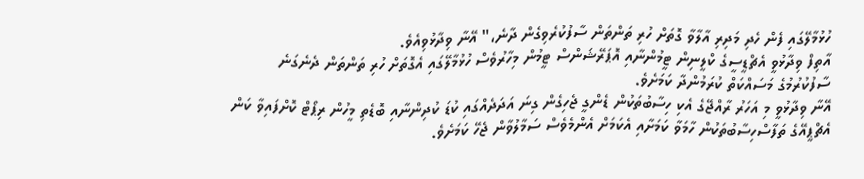ހުޅުމާލޭގައި ފެން ހެދި މަދިރި އާލާވާ ގޮތަށް ހުރި ތަންތަން ސާފުކުރެވިގެން ދާނެ،" އޭނާ ވިދާޅުވިއެވެ.
އާތިފް ވިދާޅުވީ އެޗްޑީސީގެ ކްލީނިން ޓީމުންނާއި އޮޕަރޭޝަންސް ޓީމުން މިހާރުވެސް ހުޅުމާލޭގައި އެގޮތަށް ހުރި ތަންތަން ދެނެގަނެ ސާފުކުރުމުގެ މަސައްކަތް ކުރަމުންދާ ކަމަށެވެ.
އޭނާ ވިދާޅުވީ މި އަހަރު ރާއްޖޭގެ އެކި ހިސާބުތަކުން ޑެންގީ ޖެހިގެން ގިނަ އަދަދެއްގައި ކުޑަ ކުދިންނާއި ބޮޑެތި މީހުން ރިޕޯޓް ކޮށްފައިވާ ކަން އެޗްޕީއޭގެ ތަފާސްހިސާބުތަކުން ހާމަވާ ކަމަށާއި އެކަމަށް އެންމެވެސް ސަމާލުވާން ޖެހޭ ކަމަށެވެ.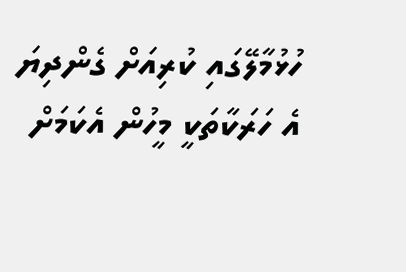ހުޅުމާލޭގައި ކުރިއަށް ގެންދިޔަ އެ ހަރަކާތަކީ މީހުން އެކަމަށް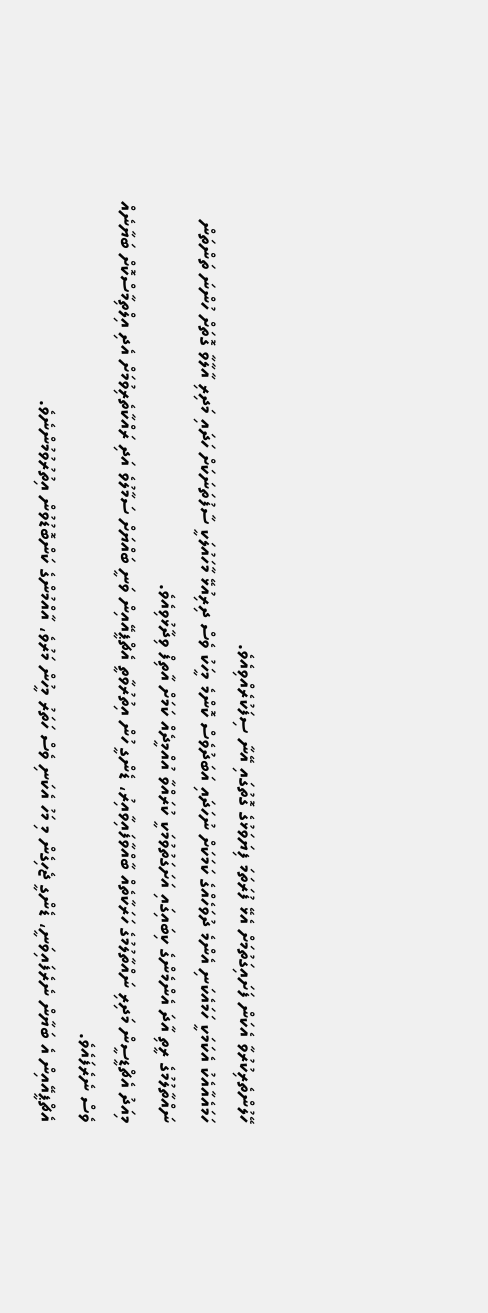ހޭލުންތެރިކުރުވާ އެކަން ފަށައިގަތުމަށް އެޅޭ ފުރަތަމަ ފިޔަވަޅުގެ ގޮތުގައި އޭނާ ސިފަކުރެއްވިއެވެ.
ހަމައެއާއެކު އެކަމަކީ ހަމައެކަނި އެންމެ ދުވަހެއްގެ ކަމަކަށް ނުހަދައި އަބަދުވެސް ކޮންމެ މީހަކު ވެސް ދިރިއުޅޭ މާހައުލަކީ ސާފުތަނަކަށް ހަދައި މަދިރި އާލާވާ ގޮތަށް ހުންނަ ތަންތަން ނައްތާލުމުގެ ރީތި އާދަ އެންމެންގެ ކިބައިގައި އަށަގަތުވުމަކީ ކުރައްވާ އުއްމީދެއް ކަމަށް އާތިފް ވިދާޅުވިއެވެ.
މިއަދު އެޗްޑީސީން މަދިރި ނައްތާލުމުގެ ހަރަކާތެއް ބާއްވާފައިވާއިރު، ޑެންގީ ހުން އިތުރުވާތީ އެޗްޕީއޭއިން ވަނީ ބައްޔަށް ސަމާލުވެ އަދި ރައްކާތެރިވުމަށް އެދި އިލްތިމާސްކޮށް ބަޔާނެއް ވެސް ނެރެފައެވެ.
އެޗްޕީއޭއިން އެ ބަޔާން ނެރެފައިވަނީ، ޑެންގީ ޖެހިގެން މި މަހު އެކަނި ވެސް ހަތަރު މީހުން މަރުވެ، އާއްމުންގެ ކަންބޮޑުވުން އިތުރުވުމުންނެވެ.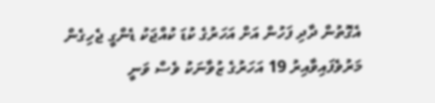އެގޮތުން ދާދި ފަހުން އަށް އަހަރުގެ ކުޑަ ކުއްޖަކު ޑެންގީ ޖެހިގެން މަރުވެފައިވާއިރު 19 އަހަރުގެ ޒުވާނަކު ވެސް ވަނީ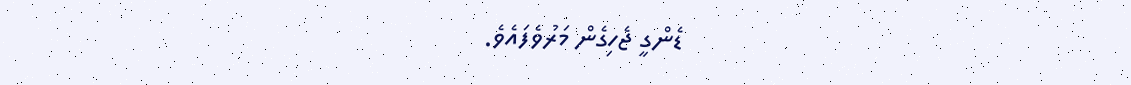ޑެންގީ ޖެހިގެން މަރުވެފައެވެ.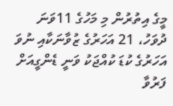މީގެ އިތުރުން މި މަހުގެ 11ވަނަ ދުވަހު، 21 އަހަރުގެ ޒުވާނަކާއި ނުވަ އަހަރުގެ ކުޑަ ކުއްޖަކު ވަނީ ޑެންގީއަށް ފަރުވާ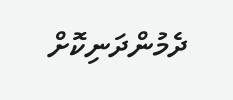ދެމުންދަނިކޮށް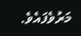މަރުވެފައެވެ.